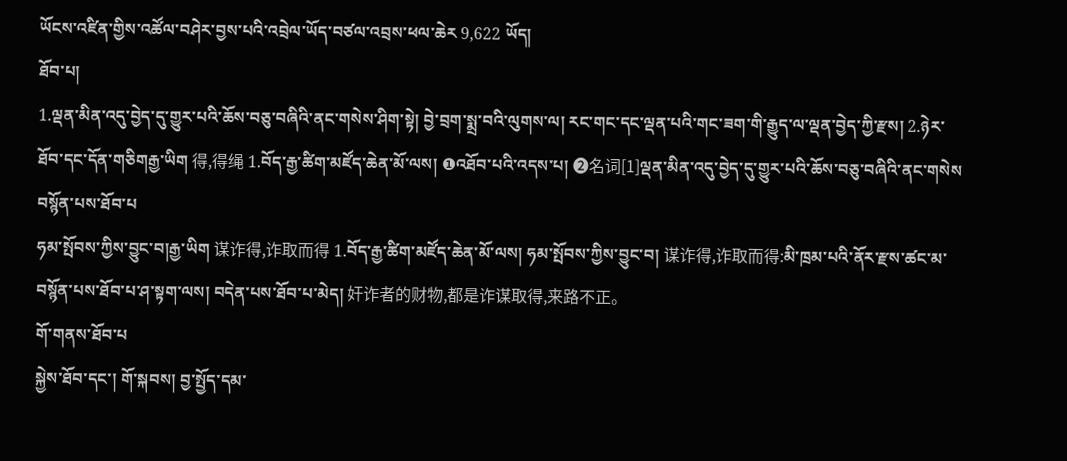ཡོངས་འཛིན་གྱིས་འཚོལ་བཤེར་བྱས་པའི་འབྲེལ་ཡོད་བཙལ་འབྲས་ཕལ་ཆེར 9,622 ཡོད།
ཐོབ་པ།
1.ལྡན་མིན་འདུ་བྱེད་དུ་གྱུར་པའི་ཆོས་བཅུ་བཞིའི་ནང་གསེས་ཤིག་སྟེ། བྱེ་བྲག་སྨྲ་བའི་ལུགས་ལ། རང་གང་དང་ལྡན་པའི་གང་ཟག་གི་རྒྱུད་ལ་ལྡན་བྱེད་ཀྱི་རྫས། 2.ཉེར་ཐོབ་དང་དོན་གཅིགརྒྱ་ཡིག 得,得绳 1.བོད་རྒྱ་ཚིག་མཛོད་ཆེན་མོ་ལས། ❶འཐོབ་པའི་འདས་པ། ❷名词[1]ལྡན་མིན་འདུ་བྱེད་དུ་གྱུར་པའི་ཆོས་བཅུ་བཞིའི་ནང་གསེས
བསྙོན་པས་ཐོབ་པ
ཧམ་སྤོབས་ཀྱིས་བྱུང་བ།རྒྱ་ཡིག 谋诈得,诈取而得 1.བོད་རྒྱ་ཚིག་མཛོད་ཆེན་མོ་ལས། ཧམ་སྤོབས་ཀྱིས་བྱུང་བ། 谋诈得,诈取而得:མི་ཁྲམ་པའི་ནོར་རྫས་ཚང་མ་བསྙོན་པས་ཐོབ་པ་ཤ་སྟག་ལས། བདེན་པས་ཐོབ་པ་མེད། 奸诈者的财物,都是诈谋取得,来路不正。
གོ་གནས་ཐོབ་པ
སྐྱེས་ཐོབ་དང་། གོ་སྐབས། བྱ་སྤྱོད་དམ་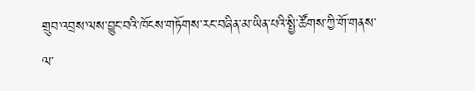གྲུབ་འབྲས་ལས་བྱུང་བའི་ཁོངས་གཏོགས་རང་བཞིན་མ་ཡིན་པའི་སྤྱི་ཚོགས་ཀྱི་གོ་གནས་ལ་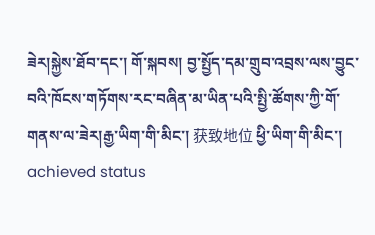ཟེར།སྐྱེས་ཐོབ་དང་། གོ་སྐབས། བྱ་སྤྱོད་དམ་གྲུབ་འབྲས་ལས་བྱུང་བའི་ཁོངས་གཏོགས་རང་བཞིན་མ་ཡིན་པའི་སྤྱི་ཚོགས་ཀྱི་གོ་གནས་ལ་ཟེར།རྒྱ་ཡིག་གི་མིང་། 获致地位 ཕྱི་ཡིག་གི་མིང་། achieved status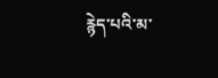རྙེད་པའི་མ་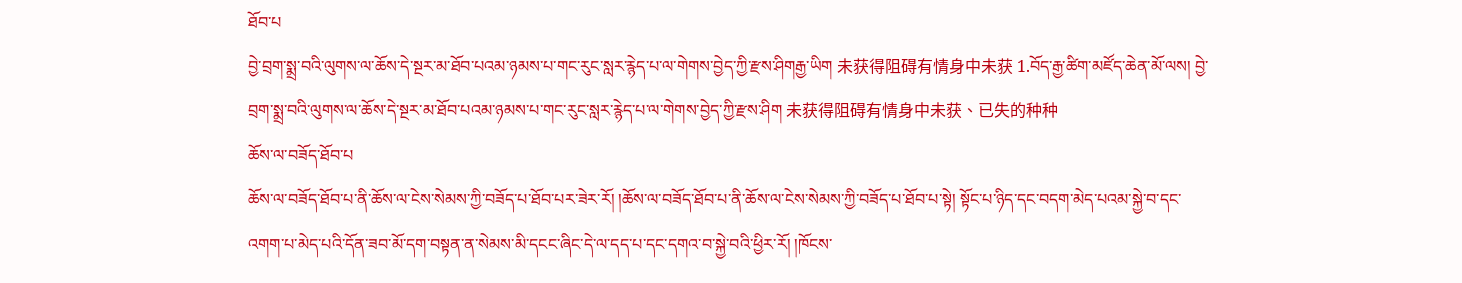ཐོབ་པ
བྱེ་བྲག་སྨྲ་བའི་ལུགས་ལ་ཆོས་དེ་སྔར་མ་ཐོབ་པའམ་ཉམས་པ་གང་རུང་སླར་རྙེད་པ་ལ་གེགས་བྱེད་ཀྱི་རྫས་ཤིགརྒྱ་ཡིག 未获得阻碍有情身中未获 1.བོད་རྒྱ་ཚིག་མཛོད་ཆེན་མོ་ལས། བྱེ་བྲག་སྨྲ་བའི་ལུགས་ལ་ཆོས་དེ་སྔར་མ་ཐོབ་པའམ་ཉམས་པ་གང་རུང་སླར་རྙེད་པ་ལ་གེགས་བྱེད་ཀྱི་རྫས་ཤིག 未获得阻碍有情身中未获、已失的种种
ཆོས་ལ་བཟོད་ཐོབ་པ
ཆོས་ལ་བཟོད་ཐོབ་པ་ནི་ཆོས་ལ་ངེས་སེམས་ཀྱི་བཟོད་པ་ཐོབ་པར་ཟེར་རོ། །ཆོས་ལ་བཟོད་ཐོབ་པ་ནི་ཆོས་ལ་ངེས་སེམས་ཀྱི་བཟོད་པ་ཐོབ་པ་སྟེ། སྟོང་པ་ཉིད་དང་བདག་མེད་པའམ་སྐྱེ་བ་དང་འགག་པ་མེད་པའི་དོན་ཟབ་མོ་དག་བསྟན་ན་སེམས་མི་དངང་ཞིང་དེ་ལ་དད་པ་དང་དགའ་བ་སྐྱེ་བའི་ཕྱིར་རོ། །ཁོངས་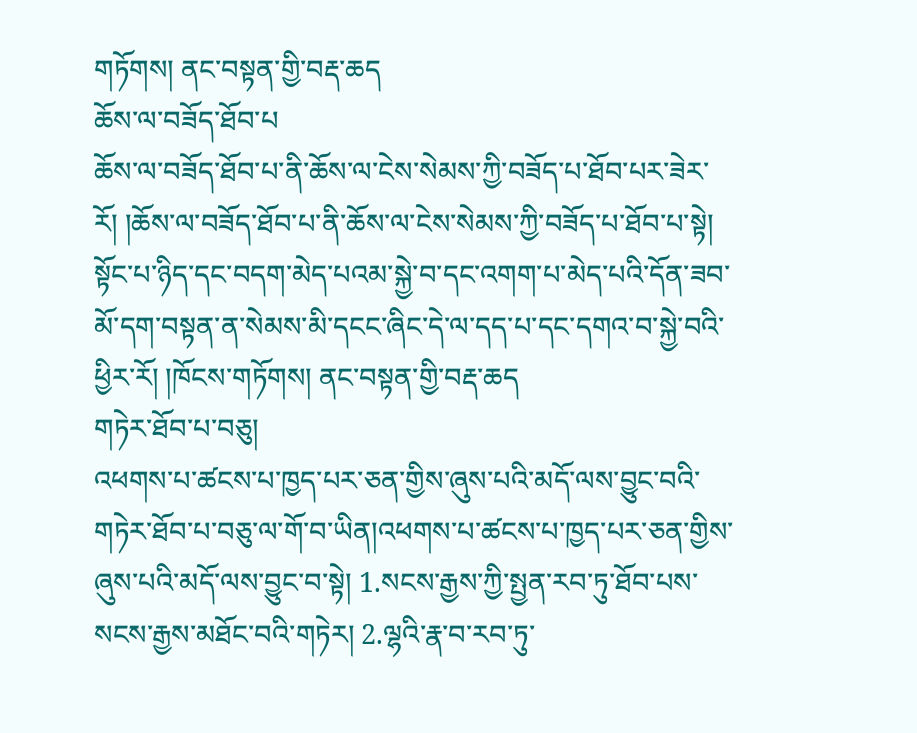གཏོགས། ནང་བསྟན་གྱི་བརྡ་ཆད
ཆོས་ལ་བཟོད་ཐོབ་པ
ཆོས་ལ་བཟོད་ཐོབ་པ་ནི་ཆོས་ལ་ངེས་སེམས་ཀྱི་བཟོད་པ་ཐོབ་པར་ཟེར་རོ། །ཆོས་ལ་བཟོད་ཐོབ་པ་ནི་ཆོས་ལ་ངེས་སེམས་ཀྱི་བཟོད་པ་ཐོབ་པ་སྟེ། སྟོང་པ་ཉིད་དང་བདག་མེད་པའམ་སྐྱེ་བ་དང་འགག་པ་མེད་པའི་དོན་ཟབ་མོ་དག་བསྟན་ན་སེམས་མི་དངང་ཞིང་དེ་ལ་དད་པ་དང་དགའ་བ་སྐྱེ་བའི་ཕྱིར་རོ། །ཁོངས་གཏོགས། ནང་བསྟན་གྱི་བརྡ་ཆད
གཏེར་ཐོབ་པ་བཅུ།
འཕགས་པ་ཚངས་པ་ཁྱད་པར་ཅན་གྱིས་ཞུས་པའི་མདོ་ལས་བྱུང་བའི་གཏེར་ཐོབ་པ་བཅུ་ལ་གོ་བ་ཡིན།འཕགས་པ་ཚངས་པ་ཁྱད་པར་ཅན་གྱིས་ཞུས་པའི་མདོ་ལས་བྱུང་བ་སྟེ། 1.སངས་རྒྱས་ཀྱི་སྤྱན་རབ་ཏུ་ཐོབ་པས་སངས་རྒྱས་མཐོང་བའི་གཏེར། 2.ལྷའི་རྣ་བ་རབ་ཏུ་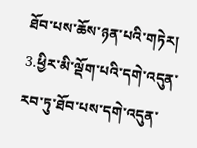ཐོབ་པས་ཆོས་ཉན་པའི་གཏེར། 3.ཕྱིར་མི་ལྡོག་པའི་དགེ་འདུན་རབ་ཏུ་ཐོབ་པས་དགེ་འདུན་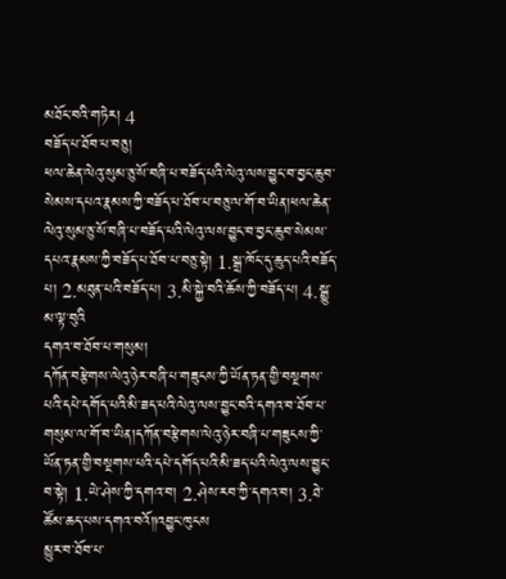མཐོང་བའི་གཏེར། 4
བཟོད་པ་ཐོབ་པ་བཅུ།
ཕལ་ཆེན་ལེའུ་སུམ་ཅུ་སོ་བཞི་པ་བཟོད་པའི་ལེའུ་ལས་བྱུང་བ་བྱང་ཆུབ་སེམས་དཔའ་རྣམས་ཀྱི་བཟོད་པ་ཐོབ་པ་བཅུ་ལ་གོ་བ་ཡིན།ཕལ་ཆེན་ལེའུ་སུམ་ཅུ་སོ་བཞི་པ་བཟོད་པའི་ལེའུ་ལས་བྱུང་བ་བྱང་ཆུབ་སེམས་དཔའ་རྣམས་ཀྱི་བཟོད་པ་ཐོབ་པ་བཅུ་སྟེ། 1.སྒྲ་ཁོང་དུ་ཆུད་པའི་བཟོད་པ། 2.མཐུན་པའི་བཟོད་པ། 3.མི་སྐྱེ་བའི་ཆོས་ཀྱི་བཟོད་པ། 4.སྒྱུ་མ་ལྟ་བུའི
དགའ་བ་ཐོབ་པ་གསུམ།
དཀོན་བརྩེགས་ལེའུ་ཉེར་བཞི་པ་གཟུངས་ཀྱི་ཡོན་ཏན་གྱི་བསྔགས་པའི་དཔེ་དགོད་པའི་མི་ཟད་པའི་ལེའུ་ལས་བྱུང་བའི་དགའ་བ་ཐོབ་པ་གསུམ་ལ་གོ་བ་ཡིན།དཀོན་བརྩེགས་ལེའུ་ཉེར་བཞི་པ་གཟུངས་ཀྱི་ཡོན་ཏན་གྱི་བསྔགས་པའི་དཔེ་དགོད་པའི་མི་ཟད་པའི་ལེའུ་ལས་བྱུང་བ་སྟེ། 1.ཡེ་ཤེས་ཀྱི་དགའ་བ། 2.ཤེས་རབ་ཀྱི་དགའ་བ། 3.ཐེ་ཚོམ་ཆད་པས་དགའ་བའོ༎འབྱུང་ཁུངས
མྱུར་བ་ཐོབ་པ་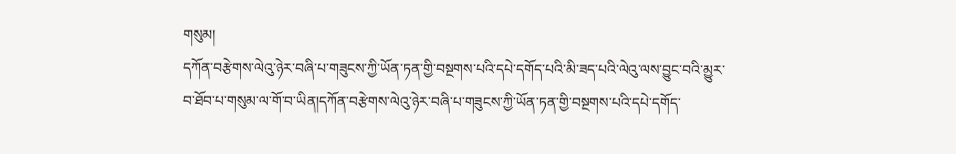གསུམ།
དཀོན་བརྩེགས་ལེའུ་ཉེར་བཞི་པ་གཟུངས་ཀྱི་ཡོན་ཏན་གྱི་བསྔགས་པའི་དཔེ་དགོད་པའི་མི་ཟད་པའི་ལེའུ་ལས་བྱུང་བའི་མྱུར་བ་ཐོབ་པ་གསུམ་ལ་གོ་བ་ཡིན།དཀོན་བརྩེགས་ལེའུ་ཉེར་བཞི་པ་གཟུངས་ཀྱི་ཡོན་ཏན་གྱི་བསྔགས་པའི་དཔེ་དགོད་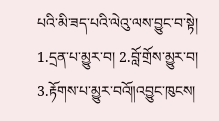པའི་མི་ཟད་པའི་ལེའུ་ལས་བྱུང་བ་སྟེ། 1.དྲན་པ་མྱུར་བ། 2.བློ་གྲོས་མྱུར་བ། 3.རྟོགས་པ་མྱུར་བའོ༎འབྱུང་ཁུངས།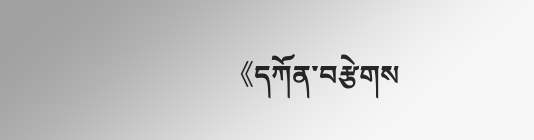《དཀོན་བརྩེགས